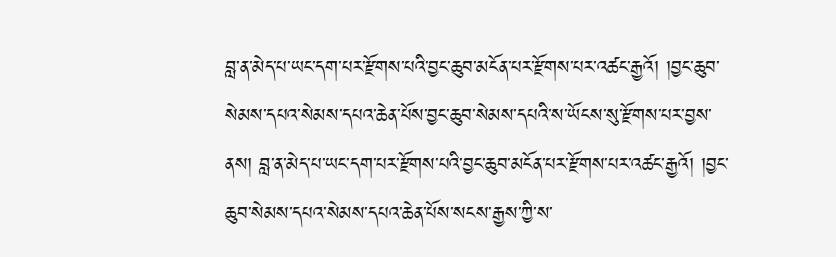བླ་ན་མེད་པ་ཡང་དག་པར་རྫོགས་པའི་བྱང་ཆུབ་མངོན་པར་རྫོགས་པར་འཚང་རྒྱའོ། །བྱང་ཆུབ་སེམས་དཔའ་སེམས་དཔའ་ཆེན་པོས་བྱང་ཆུབ་སེམས་དཔའི་ས་ཡོངས་སུ་རྫོགས་པར་བྱས་ནས། བླ་ན་མེད་པ་ཡང་དག་པར་རྫོགས་པའི་བྱང་ཆུབ་མངོན་པར་རྫོགས་པར་འཚང་རྒྱའོ། །བྱང་ཆུབ་སེམས་དཔའ་སེམས་དཔའ་ཆེན་པོས་སངས་རྒྱས་ཀྱི་ས་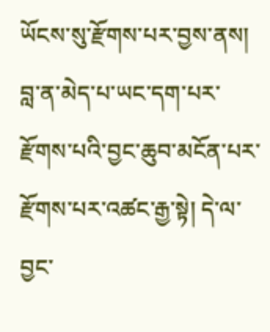ཡོངས་སུ་རྫོགས་པར་བྱས་ནས། བླ་ན་མེད་པ་ཡང་དག་པར་རྫོགས་པའི་བྱང་ཆུབ་མངོན་པར་རྫོགས་པར་འཚང་རྒྱ་སྟེ། དེ་ལ་བྱང་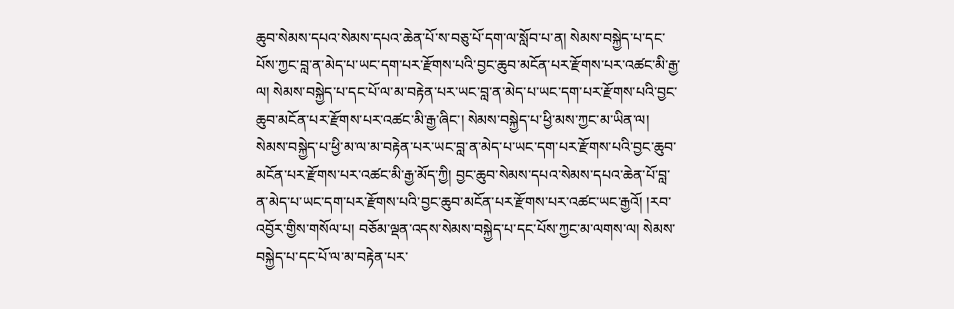ཆུབ་སེམས་དཔའ་སེམས་དཔའ་ཆེན་པོ་ས་བཅུ་པོ་དག་ལ་སློབ་པ་ན། སེམས་བསྐྱེད་པ་དང་པོས་ཀྱང་བླ་ན་མེད་པ་ཡང་དག་པར་རྫོགས་པའི་བྱང་ཆུབ་མངོན་པར་རྫོགས་པར་འཚང་མི་རྒྱ་ལ། སེམས་བསྐྱེད་པ་དང་པོ་ལ་མ་བརྟེན་པར་ཡང་བླ་ན་མེད་པ་ཡང་དག་པར་རྫོགས་པའི་བྱང་ཆུབ་མངོན་པར་རྫོགས་པར་འཚང་མི་རྒྱ་ཞིང་། སེམས་བསྐྱེད་པ་ཕྱི་མས་ཀྱང་མ་ཡིན་ལ། སེམས་བསྐྱེད་པ་ཕྱི་མ་ལ་མ་བརྟེན་པར་ཡང་བླ་ན་མེད་པ་ཡང་དག་པར་རྫོགས་པའི་བྱང་ཆུབ་མངོན་པར་རྫོགས་པར་འཚང་མི་རྒྱ་མོད་ཀྱི། བྱང་ཆུབ་སེམས་དཔའ་སེམས་དཔའ་ཆེན་པོ་བླ་ན་མེད་པ་ཡང་དག་པར་རྫོགས་པའི་བྱང་ཆུབ་མངོན་པར་རྫོགས་པར་འཚང་ཡང་རྒྱའོ། །རབ་འབྱོར་གྱིས་གསོལ་པ། བཅོམ་ལྡན་འདས་སེམས་བསྐྱེད་པ་དང་པོས་ཀྱང་མ་ལགས་ལ། སེམས་བསྐྱེད་པ་དང་པོ་ལ་མ་བརྟེན་པར་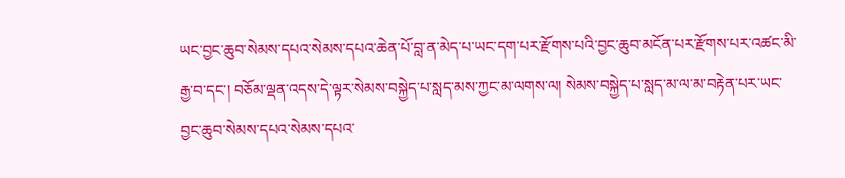ཡང་བྱང་ཆུབ་སེམས་དཔའ་སེམས་དཔའ་ཆེན་པོ་བླ་ན་མེད་པ་ཡང་དག་པར་རྫོགས་པའི་བྱང་ཆུབ་མངོན་པར་རྫོགས་པར་འཚང་མི་རྒྱ་བ་དང་། བཅོམ་ལྡན་འདས་དེ་ལྟར་སེམས་བསྐྱེད་པ་སླད་མས་ཀྱང་མ་ལགས་ལ། སེམས་བསྐྱེད་པ་སླད་མ་ལ་མ་བརྟེན་པར་ཡང་བྱང་ཆུབ་སེམས་དཔའ་སེམས་དཔའ་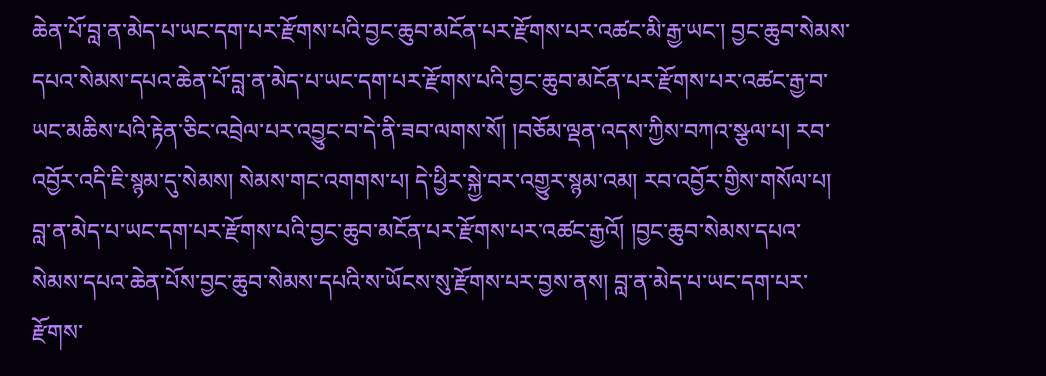ཆེན་པོ་བླ་ན་མེད་པ་ཡང་དག་པར་རྫོགས་པའི་བྱང་ཆུབ་མངོན་པར་རྫོགས་པར་འཚང་མི་རྒྱ་ཡང་། བྱང་ཆུབ་སེམས་དཔའ་སེམས་དཔའ་ཆེན་པོ་བླ་ན་མེད་པ་ཡང་དག་པར་རྫོགས་པའི་བྱང་ཆུབ་མངོན་པར་རྫོགས་པར་འཚང་རྒྱ་བ་ཡང་མཆིས་པའི་རྟེན་ཅིང་འབྲེལ་པར་འབྱུང་བ་དེ་ནི་ཟབ་ལགས་སོ། །བཅོམ་ལྡན་འདས་ཀྱིས་བཀའ་སྩལ་པ། རབ་འབྱོར་འདི་ཇི་སྙམ་དུ་སེམས། སེམས་གང་འགགས་པ། དེ་ཕྱིར་སྐྱེ་བར་འགྱུར་སྙམ་འམ། རབ་འབྱོར་གྱིས་གསོལ་པ།
བླ་ན་མེད་པ་ཡང་དག་པར་རྫོགས་པའི་བྱང་ཆུབ་མངོན་པར་རྫོགས་པར་འཚང་རྒྱའོ། །བྱང་ཆུབ་སེམས་དཔའ་སེམས་དཔའ་ཆེན་པོས་བྱང་ཆུབ་སེམས་དཔའི་ས་ཡོངས་སུ་རྫོགས་པར་བྱས་ནས། བླ་ན་མེད་པ་ཡང་དག་པར་རྫོགས་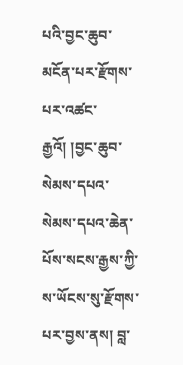པའི་བྱང་ཆུབ་མངོན་པར་རྫོགས་པར་འཚང་རྒྱའོ། །བྱང་ཆུབ་སེམས་དཔའ་སེམས་དཔའ་ཆེན་པོས་སངས་རྒྱས་ཀྱི་ས་ཡོངས་སུ་རྫོགས་པར་བྱས་ནས། བླ་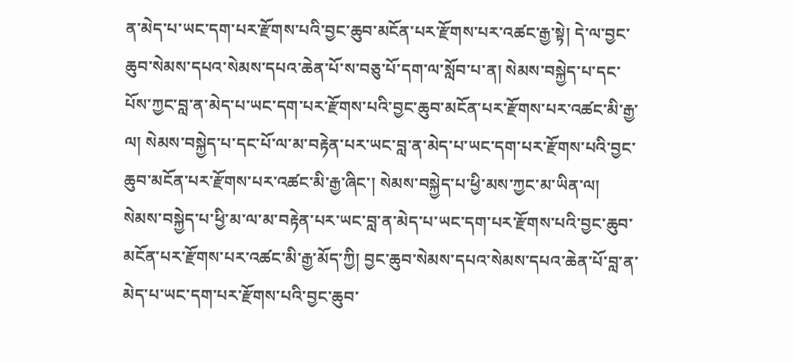ན་མེད་པ་ཡང་དག་པར་རྫོགས་པའི་བྱང་ཆུབ་མངོན་པར་རྫོགས་པར་འཚང་རྒྱ་སྟེ། དེ་ལ་བྱང་ཆུབ་སེམས་དཔའ་སེམས་དཔའ་ཆེན་པོ་ས་བཅུ་པོ་དག་ལ་སློབ་པ་ན། སེམས་བསྐྱེད་པ་དང་པོས་ཀྱང་བླ་ན་མེད་པ་ཡང་དག་པར་རྫོགས་པའི་བྱང་ཆུབ་མངོན་པར་རྫོགས་པར་འཚང་མི་རྒྱ་ལ། སེམས་བསྐྱེད་པ་དང་པོ་ལ་མ་བརྟེན་པར་ཡང་བླ་ན་མེད་པ་ཡང་དག་པར་རྫོགས་པའི་བྱང་ཆུབ་མངོན་པར་རྫོགས་པར་འཚང་མི་རྒྱ་ཞིང་། སེམས་བསྐྱེད་པ་ཕྱི་མས་ཀྱང་མ་ཡིན་ལ། སེམས་བསྐྱེད་པ་ཕྱི་མ་ལ་མ་བརྟེན་པར་ཡང་བླ་ན་མེད་པ་ཡང་དག་པར་རྫོགས་པའི་བྱང་ཆུབ་མངོན་པར་རྫོགས་པར་འཚང་མི་རྒྱ་མོད་ཀྱི། བྱང་ཆུབ་སེམས་དཔའ་སེམས་དཔའ་ཆེན་པོ་བླ་ན་མེད་པ་ཡང་དག་པར་རྫོགས་པའི་བྱང་ཆུབ་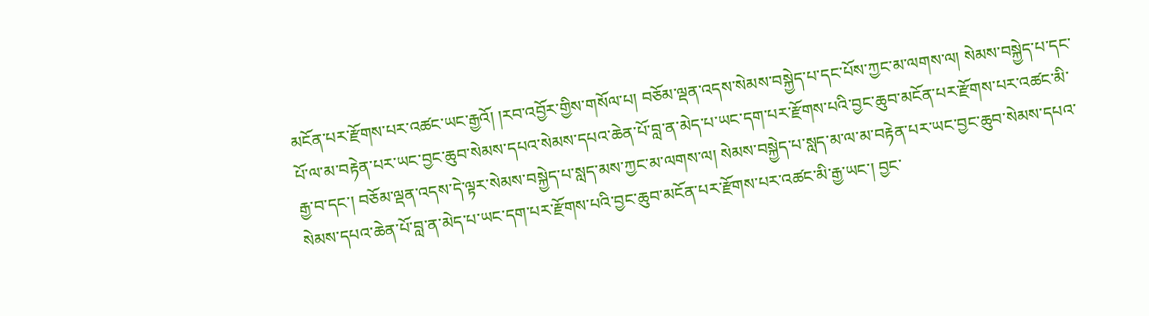མངོན་པར་རྫོགས་པར་འཚང་ཡང་རྒྱའོ། །རབ་འབྱོར་གྱིས་གསོལ་པ། བཅོམ་ལྡན་འདས་སེམས་བསྐྱེད་པ་དང་པོས་ཀྱང་མ་ལགས་ལ། སེམས་བསྐྱེད་པ་དང་པོ་ལ་མ་བརྟེན་པར་ཡང་བྱང་ཆུབ་སེམས་དཔའ་སེམས་དཔའ་ཆེན་པོ་བླ་ན་མེད་པ་ཡང་དག་པར་རྫོགས་པའི་བྱང་ཆུབ་མངོན་པར་རྫོགས་པར་འཚང་མི་རྒྱ་བ་དང་། བཅོམ་ལྡན་འདས་དེ་ལྟར་སེམས་བསྐྱེད་པ་སླད་མས་ཀྱང་མ་ལགས་ལ། སེམས་བསྐྱེད་པ་སླད་མ་ལ་མ་བརྟེན་པར་ཡང་བྱང་ཆུབ་སེམས་དཔའ་སེམས་དཔའ་ཆེན་པོ་བླ་ན་མེད་པ་ཡང་དག་པར་རྫོགས་པའི་བྱང་ཆུབ་མངོན་པར་རྫོགས་པར་འཚང་མི་རྒྱ་ཡང་། བྱང་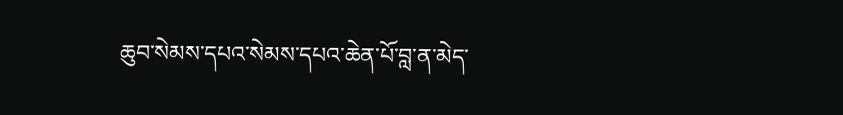ཆུབ་སེམས་དཔའ་སེམས་དཔའ་ཆེན་པོ་བླ་ན་མེད་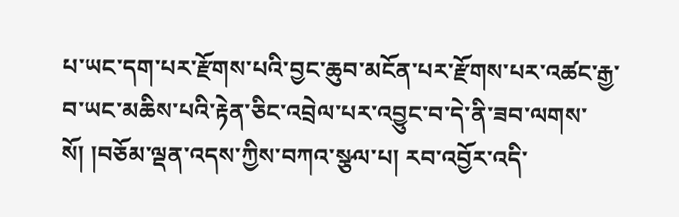པ་ཡང་དག་པར་རྫོགས་པའི་བྱང་ཆུབ་མངོན་པར་རྫོགས་པར་འཚང་རྒྱ་བ་ཡང་མཆིས་པའི་རྟེན་ཅིང་འབྲེལ་པར་འབྱུང་བ་དེ་ནི་ཟབ་ལགས་སོ། །བཅོམ་ལྡན་འདས་ཀྱིས་བཀའ་སྩལ་པ། རབ་འབྱོར་འདི་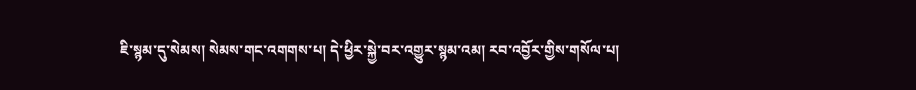ཇི་སྙམ་དུ་སེམས། སེམས་གང་འགགས་པ། དེ་ཕྱིར་སྐྱེ་བར་འགྱུར་སྙམ་འམ། རབ་འབྱོར་གྱིས་གསོལ་པ།